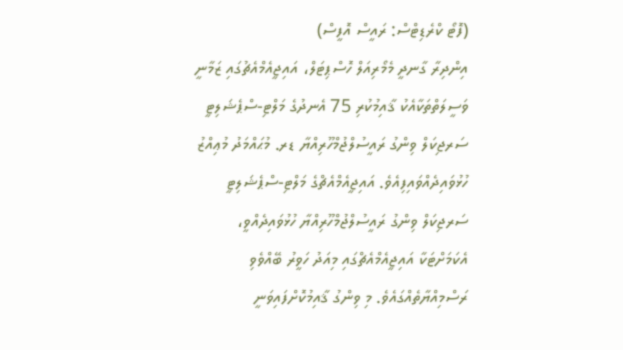(ފޮޓޯ ކްރެޑިޓްސް: ރައީސް އޮފީސް)
އިންދިރާ ގާނދީ މެމޯރިއަލް ހޮސްޕިޓަލް، އައިޖީއެމްއެޗުގައި ޒަމާނީ ވަސީލަތްތަކާއެކު ޤާއިމުކުރި 75 އެނދުގެ މަލްޓި-ސްޕެޝަލިޓީ ސަރޖިކަލް ވިންގު ރައީސުލްޖުމްހޫރިއްޔާ ޑރ. މުޙައްމަދު މުޢިއްޒު ހުޅުވައިދެއްވައިފިއެވެ. އައިޖީއެމްއެޗްގެ މަލްޓި-ސްޕެޝަލިޓީ ސަރޖިކަލް ވިންގު ރައީސުލްޖުމްހޫރިއްޔާ ހުޅުވައިދެއްވީ، އެކަމަށްޓަކާ އައިޖީއެމްއެޗްގައި މިއަދު ހަވީރު ބޭއްވެވި ރަސްމިއްޔާތެއްގައެވެ. މި ވިންގު ޤާއިމުކޮށްފައިވަނީ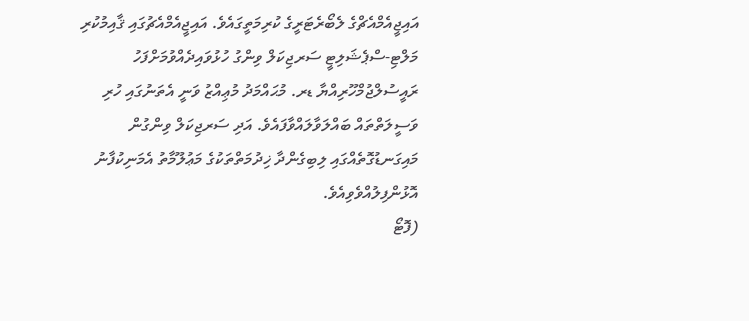އައިޖީއެމްއެޗްގެ ލެބޯރެޓަރީގެ ކުރިމަތީގައެވެ. އައިޖީއެމްއެޗުގައި ޤާއިމުކުރި މަލްޓި-ސްޕެޝަލިޓީ ސަރޖިކަލް ވިންގު ހުޅުވައިދެއްވުމަށްފަހު ރައީސުލްޖުމްހޫރިއްޔާ ޑރ. މުޙައްމަދު މުޢިއްޒު ވަނީ އެތަނުގައި ހުރި ވަސީލަތްތައް ބައްލަވާލައްވާފައެވެ. އަދި ސަރޖިކަލް ވިންގުން މައިގަނޑުގޮތެއްގައި ލިބިގެންދާ ޚިދުމަތްތަކުގެ މަޢުލޫމާތު އެމަނިކުފާނު އޮޅުންފިލުއްވެވިއެވެ.
(ފޮޓޯ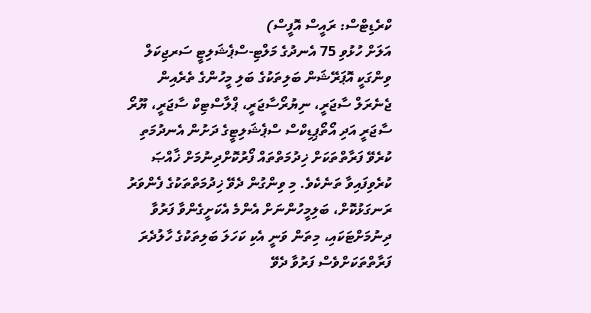ކްރެޑިޓްސް: ރައީސް އޮފީސް)
އަލަށް ހުޅުވި 75 އެނދުގެ މަލްޓި-ސްޕެޝަލިޓީ ސަރޖިކަލް ވިންގަކީ އޮޕަރޭޝަން ބަލިތަކުގެ ބަލި މީހުންގެ ތެރެއިން ޖެނެރަލް ސާޖަރީ، ނިޔުރޯސާޖަރީ، ޕްލާސްޓިކް ސާޖަރީ، ޔޫރޯ ސާޖަރީ އަދި އޯތޯޕިޑިކްސް ސްޕެޝަލިޓީގެ ދަށުން އެނދުމަތި ކުރެވޭ ފަރާތްތަކަށް ޚިދުމަތްތައް ފޯރުކޮށްދިނުމަށް ޚާއްޞަ ކުރެވިފައިވާ ތަނެކެވެ. މި ވިންގުން ދެވޭ ޚިދުމަތްތަކުގެ ފެންވަރު ރަނގަޅުކޮށް، ބަލިމީހުންނަށް އެންމެ އެކަށީގެންވާ ފަރުވާ ދިނުމަށްޓަކައި، މިތަން ވަނީ އެކި ކަހަލަ ބަލިތަކުގެ ހާލުދެރަ ފަރާތްތަކަށްވެސް ފަރުވާ ދެވޭ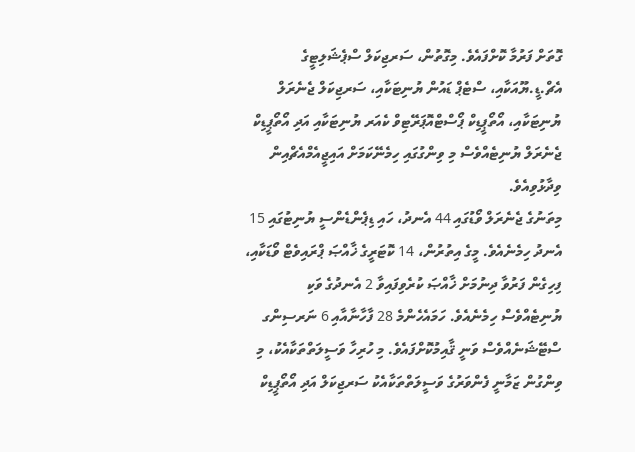ގޮތަށް ފަރުމާ ކޮށްފައެވެ. މިގޮތުން، ސަރޖިކަލް ސްޕެޝަލިޓީގެ އެޗް.ޑީ.ޔޫއަކާއި، ސްޓެޕް ޑައުން ޔުނިޓަކާއި، ސަރޖިކަލް ޖެނެރަލް ޔުނިޓަކާއި، އޯތޯޕީޑިކް ޕޯސްޓްއޮޕަރޭޓިވް ކެއަރ ޔުނިޓަކާއި އަދި އޯތޯޕީޑިކް ޖެނެރަލް ޔުނިޓެއްވެސް މި ވިންގުގައި ހިމެނޭކަމަށް އައިޖީއެމްއެޗްއިން ވިދާޅުވިއެވެ.
މިތަނުގެ ޖެނެރަލް ވޯޑުގައި 44 އެނދު، ހައި ޑިޕެންޑެންސީ ޔުނިޓުގައި 15 އެނދު ހިމެނެއެވެ. މީގެ އިތުރުން، 14 ކޮޓަރީގެ ޚާއްޞަ ޕްރައިވެޓް ވޯޑަކާއި، ފިހިގެން ފަރުވާ ދިނުމަށް ޚާއްޞަ ކުރެވިފައިވާ 2 އެނދުގެ ވަކި ޔުނިޓެއްވެސް ހިމެނެއެވެ. ހަމައެހެންމެ 28 ފާހާނާއާއި 6 ނަރސިންގ ސްޓޭޝަނެއްވެސް ވަނީ ޤާއިމުކޮށްފައެވެ. މި ހުރިހާ ވަސީލަތްތަކާއެކު، މި ވިންގުން ޒަމާނީ ފެންވަރުގެ ވަސީލަތްތަކާއެކު ސަރޖިކަލް އަދި އޯތޯޕީޑިކް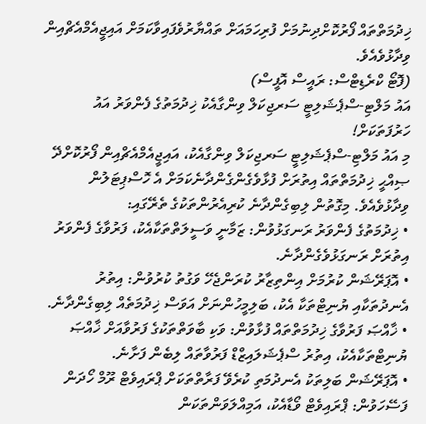ޚިދުމަތްތައް ފޯރުކޮށްދިނުމަށް ފުރިހަމައަށް ތައްޔާރުވެފައިވާކަމަށް އައިޖީއެމްއެޗްއިން ވިދާޅުވެއެވެ.
(ފޮޓޯ ކްރެޑިޓްސް: ރައީސް އޮފީސް)
އައު މަލްޓި-ސްޕެޝަލިޓީ ސަރޖިކަލް ވިންގާއެކު ޚިދުމަތުގެ ފެންވަރު އައު ހަރުފަތަކަށް!
މި އައު މަލްޓި-ސްޕެޝަލިޓީ ސަރޖިކަލް ވިންގާއެކު، އައިޖީއެމްއެޗްއިން ފޯރުކޮށްދޭ ޞިއްޙީ ޚިދުމަތްތައް އިތުރަށް ފުޅާވެގެންގެންދާނެކަމަށް އެ ހޮސްޕިޓަލުން ވިދާޅުވެއެވެ. މިގޮތުން ލިބިގެންދާނެ ކުރިއެރުންތަކުގެ ތެރޭގައި:
• ޚިދުމަތުގެ ފެންވަރު ރަނގަޅުވުން: ޒަމާނީ ވަސީލަތްތަކާއެކު، ފަރުވާގެ ފެންވަރު އިތުރަށް ރަނގަޅުވެގެންދާނެ.
• އޮޕަރޭޝަން ކުރުމަށް އިންތިޒާރު ކުރަންޖެހޭ ވަގުތު ކުރުވުން: އިތުރު އެނދުތަކާއި ޔުނިޓްތަކާ އެކު، ބަލިމީހުންނަށް އަވަސް ޚިދުމަތެއް ލިބިގެންދާނެ.
• ޚާއްޞަ ފަރުވާގެ ޚިދުމަތްތައް ފުޅާވުން: ވަކި ބާވަތްތަކުގެ ފަރުވާއަށް ޚާއްޞަ ޔުނިޓްތަކާއެކު، އިތުރު ސްޕެޝަލައިޒްޑް ފަރުވާތައް ލިބެން ފަށާނެ.
• އޮޕަރޭޝަން ބަލިތަކު އެނދުމަތި ކުރެވޭ ފަރާތްތަކަށް ޕްރައިވެޓް ރޫމް ހޯދަން ފަސޭހަވުން: ޕްރައިވެޓް ވޯޑާއެކު، އަމިއްލަވަންތަކަން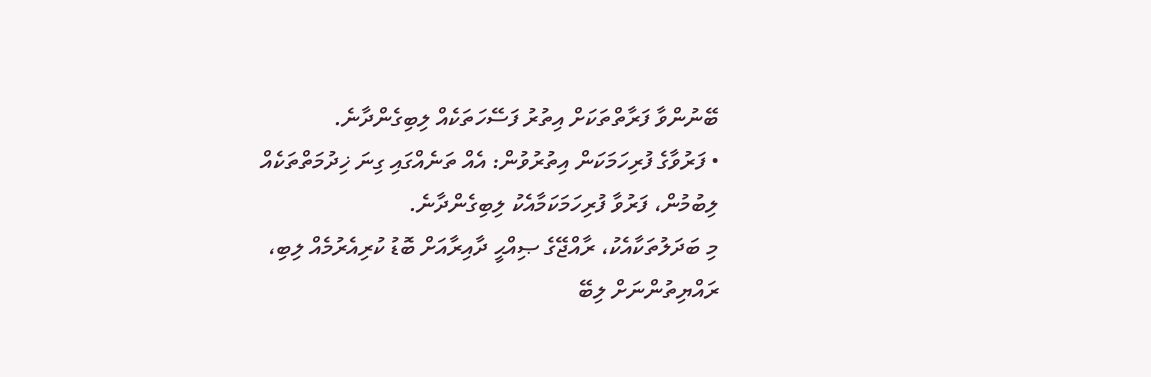ބޭނުންވާ ފަރާތްތަކަށް އިތުރު ފަސޭހަތަކެއް ލިބިގެންދާނެ.
• ފަރުވާގެ ފުރިހަމަކަން އިތުރުވުން: އެއް ތަނެއްގައި ގިނަ ޚިދުމަތްތަކެއް ލިބުމުން، ފަރުވާ ފުރިހަމަކަމާއެކު ލިބިގެންދާނެ.
މި ބަދަލުތަކާއެކު، ރާއްޖޭގެ ޞިއްޙީ ދާއިރާއަށް ބޮޑު ކުރިއެރުމެއް ލިބި، ރައްޔިތުންނަށް ލިބޭ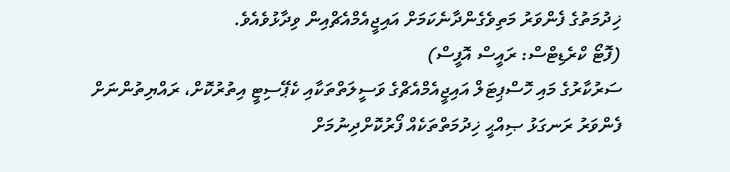ޚިދުމަތުގެ ފެންވަރު މަތިވެގެންދާނެކަމަށް އައިޖީއެމްއެޗްއިން ވިދާޅުވެއެވެ.
(ފޮޓޯ ކްރެޑިޓްސް: ރައީސް އޮފީސް)
ސަރުކާރުގެ މައި ހޮސްޕިޓަލް އައިޖީއެމްއެޗްގެ ވަސީލަތްތަކާއި ކެޕޭސިޓީ އިތުރުކޮށް، ރައްޔިތުންނަށް ފެންވަރު ރަނގަޅު ޞިއްޙީ ޚިދުމަތްތަކެއް ފޯރުކޮށްދިނުމަށް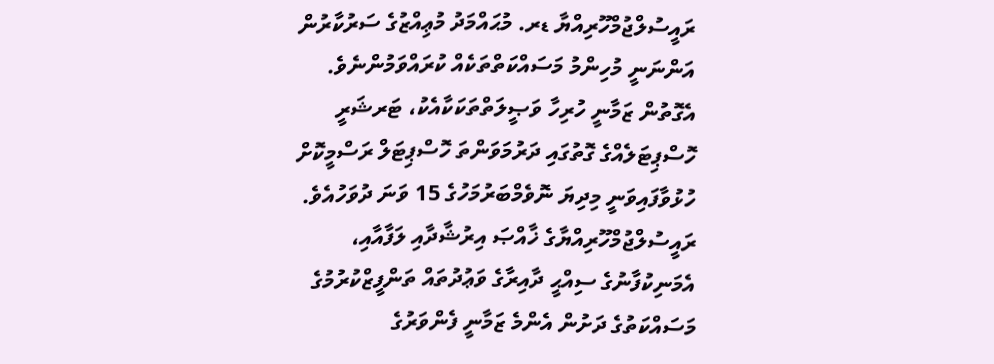ރައީސުލްޖުމްހޫރިއްޔާ ޑރ. މުޙައްމަދު މުޢިއްޒުގެ ސަރުކާރުން އަންނަނީ މުހިންމު މަސައްކަތްތަކެއް ކުރައްވަމުންނެވެ. އެގޮތުން ޒަމާނީ ހުރިހާ ވަޞީލަތްތަކަކާއެކު، ޓަރޝަރީ ހޮސްޕިޓަލެއްގެ ގޮތުގައި ދަރުމަވަންތަ ހޮސްޕިޓަލް ރަސްމީކޮށް ހުޅުވާފައިވަނީ މިދިޔަ ނޮވެމްބަރުމަހުގެ 15 ވަނަ ދުވަހުއެވެ. ރައީސުލްޖުމްހޫރިއްޔާގެ ޚާއްޞަ އިރުޝާދާއި ލަފާއާއި، އެމަނިކުފާނުގެ ސިއްޙީ ދާއިރާގެ ވަޢުދުތައް ތަންފީޒްކުރުމުގެ މަސައްކަތުގެ ދަށުން އެންމެ ޒަމާނީ ފެންވަރުގެ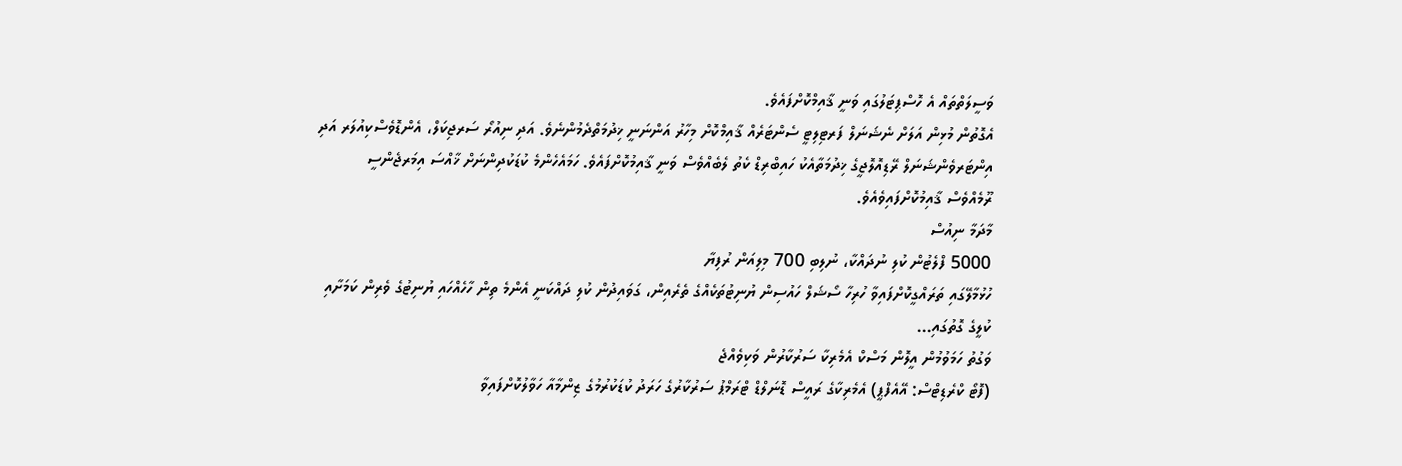ވަސީލަތްތައް އެ ހޮސްޕިޓަލުގައި ވަނީ ޤާއިމްކޮށްފައެވެ.
އެގޮތުން މުޅިން އަލަށް ނެޝަނަލް ފަރޓިލިޓީ ސެންޓަރެއް ޤާއިމްކޮށް މިހާރު އަންނަނީ ޚިދުމަތްދެމުންނެވެ. އަދި ނިއުރޯ ސަރޖިކަލް، އެންޑޮވެސްކިއުލަރ އަދި އިންޓަރވެންޝަނަލް ރޭޑިއޮލޮޖީގެ ޚިދުމަތާއެކު ހައިބްރިޑް ކެތު ލެބެއްވެސް ވަނީ ޤާއިމުކޮށްފައެވެ. ހަމައެހެންމެ ކުޑަކުދިންނަށް ޚާއްސަ އިމަރޖެންސީ ރޫމެއްވެސް ޤާއިމުކޮށްފައިވެއެވެ.
މާދަމާ ނިއުސް
5000 ފްލެޓުން ކުލި ނުދައްކާ، ނުލިބި 700 މިލިއަން ރުފިޔާ
ހުޅުމާލޭގައި ތަރައްގީކޮށްފައިވާ ހުރިހާ ސޯޝަލް ހައުސިން ޔުނިޓުތަކެއްގެ ތެރެއިން، ގަވައިދުން ކުލި ދައްކަނީ އެންމެ ތިން ހާހެއްހައި ޔުނިޓުގެ ވެރިން ކަމަށާއި ކުލީގެ ގޮތުގައި...
ވަގުތު ހަމަވުމުން އީލޮން މަސްކް އެމެރިކާ ސަރުކާރުން ވަކިވެއްޖެ
(ފޮޓޯ ކްރެޑިޓްސް: އޭއެފްޕީ) އެމެރިކާގެ ރައީސް ޑޮނަލްޑް ޓްރަމްޕު ސަރުކާރުގެ ހަރަދު ކުޑަކުރުމުގެ ޒިންމާއާ ހަވާލުކޮށްފައިވާ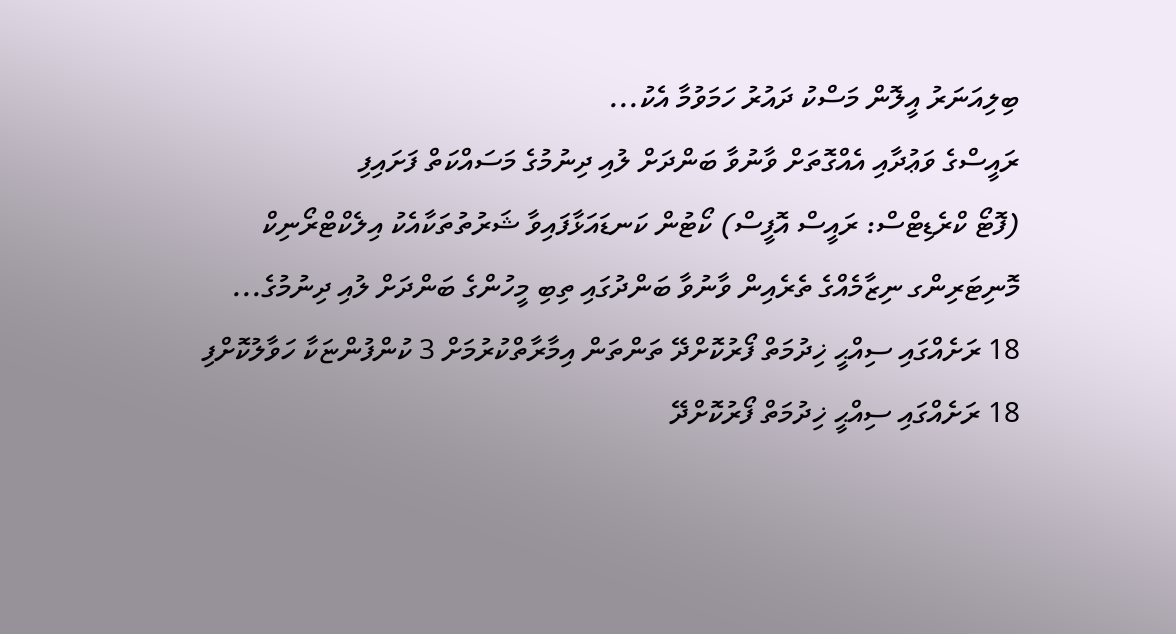ބިލިއަނަރު އީލޮން މަސްކު ދައުރު ހަމަވުމާ އެކު...
ރައީސްގެ ވަޢުދާއި އެއްގޮތަށް ވާނުވާ ބަންދަށް ލުއި ދިނުމުގެ މަސައްކަތް ފަށައިފި
(ފޮޓޯ ކްރެޑިޓްސް: ރައީސް އޮފީސް) ކޯޓުން ކަނޑައަޅާފައިވާ ޝަރުތުތަކާއެކު އިލެކްޓްރޯނިކް މޮނިޓަރިންގ ނިޒާމެއްގެ ތެރެއިން ވާނުވާ ބަންދުގައި ތިބި މީހުންގެ ބަންދަށް ލުއި ދިނުމުގެ...
18 ރަށެއްގައި ސިއްޙީ ޚިދުމަތް ފޯރުކޮށްދޭ ތަންތަން އިމާރާތްކުރުމަށް 3 ކުންފުންޏަކާ ހަވާލުކޮށްފި
18 ރަށެއްގައި ސިއްޙީ ޚިދުމަތް ފޯރުކޮށްދޭ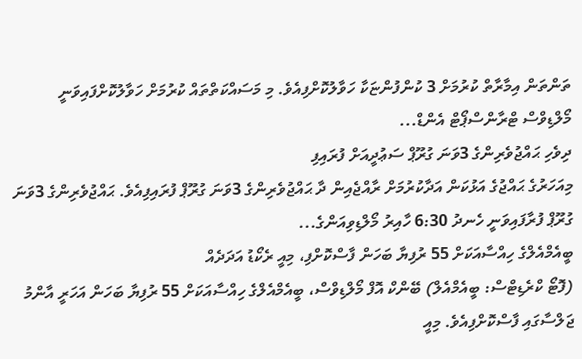ތަންތަން އިމާރާތް ކުރުމަށް 3 ކުންފުންޏަކާ ހަވާލުކޮށްފިއެވެ. މި މަސައްކަތްތައް ކުރުމަށް ހަވާލުކޮށްފައިވަނީ މޯލްޑިވްސް ޓްރާންސްޕޯޓް އެންޑް...
ދިވެހި ޙައްޖުވެރިންގެ 3ވަނަ ގުރޫޕް ސަޢުދީއަށް ފުރައިފި
މިއަހަރުގެ ޙައްޖުގެ އަޅުކަން އަދާކުރުމަށް ރާއްޖެއިން ދާ ޙައްޖުވެރިންގެ 3ވަނަ ގުރޫޕް ފުރައިފިއެވެ. ޙައްޖުވެރިންގެ 3ވަނަ ގުރޫޕް ފުރާފައިވަނީ ހެނދު 6:30 ހާއިރު މޯލްޑިވިއަންގެ...
ބީއެމްއެލްގެ ހިއްސާއަކަށް 55 ރުފިޔާ ބަހަން ފާސްކޮށްފި، މިއީ ރެކޯޑު އަދަދެއް
(ފޮޓޯ ކްރެޑިޓްސް: ބީއެމްއެލް) ބޭންކް އޮފް މޯލްޑިވްސް، ބީއެމްއެލްގެ ހިއްސާއަކަށް 55 ރުފިޔާ ބަހަން އަހަރީ އާންމު ޖަލްސާގައި ފާސްކޮށްފިއެވެ. މިއީ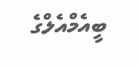ބީއެމްއެލްގެ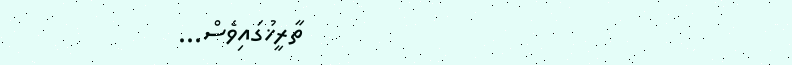ތާރީޚުގައިވެސް...